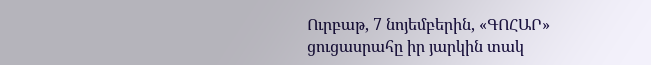Ուրբաթ, 7 նոյեմբերին, «ԳՈՀԱՐ» ցուցասրահը իր յարկին տակ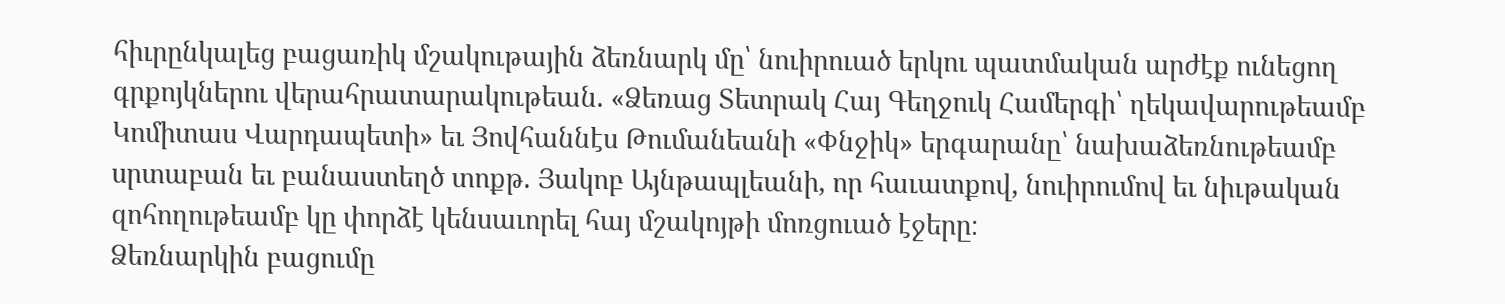հիւրընկալեց բացառիկ մշակութային ձեռնարկ մը՝ նուիրուած երկու պատմական արժէք ունեցող գրքոյկներու վերահրատարակութեան. «Ձեռաց Տետրակ Հայ Գեղջուկ Համերգի՝ ղեկավարութեամբ Կոմիտաս Վարդապետի» եւ Յովհաննէս Թումանեանի «Փնջիկ» երգարանը՝ նախաձեռնութեամբ սրտաբան եւ բանաստեղծ տոքթ. Յակոբ Այնթապլեանի, որ հաւատքով, նուիրումով եւ նիւթական զոհողութեամբ կը փորձէ կենսաւորել հայ մշակոյթի մոռցուած էջերը։
Ձեռնարկին բացումը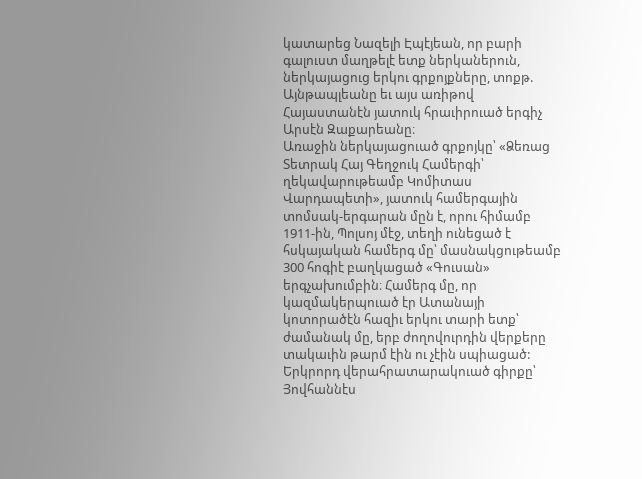կատարեց Նազելի Էպէյեան, որ բարի գալուստ մաղթելէ ետք ներկաներուն, ներկայացուց երկու գրքոյքները, տոքթ. Այնթապլեանը եւ այս առիթով Հայաստանէն յատուկ հրաւիրուած երգիչ Արսէն Զաքարեանը։
Առաջին ներկայացուած գրքոյկը՝ «Ձեռաց Տետրակ Հայ Գեղջուկ Համերգի՝ ղեկավարութեամբ Կոմիտաս Վարդապետի», յատուկ համերգային տոմսակ-երգարան մըն է, որու հիմամբ 1911-ին, Պոլսոյ մէջ, տեղի ունեցած է հսկայական համերգ մը՝ մասնակցութեամբ 300 հոգիէ բաղկացած «Գուսան» երգչախումբին։ Համերգ մը, որ կազմակերպուած էր Ատանայի կոտորածէն հազիւ երկու տարի ետք՝ ժամանակ մը, երբ ժողովուրդին վերքերը տակաւին թարմ էին ու չէին սպիացած:
Երկրորդ վերահրատարակուած գիրքը՝ Յովհաննէս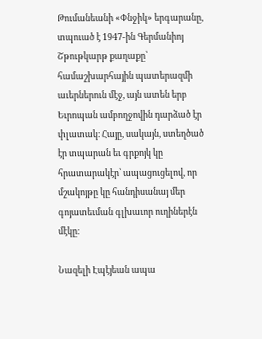Թումանեանի «Փնջիկ» երգարանը, տպուած է 1947-ին Գերմանիոյ Շթութկարթ քաղաքը՝ համաշխարհային պատերազմի աւերներուն մէջ, այն ատեն երբ Եւրոպան ամբողջովին դարձած էր փլատակ։ Հայը, սակայն, ստեղծած էր տպարան եւ գրքոյկ կը հրատարակէր՝ ապացուցելով, որ մշակոյթը կը հանդիսանայ մեր գոյատեւման գլխաւոր ուղիներէն մէկը։

Նազելի Էպէյեան ապա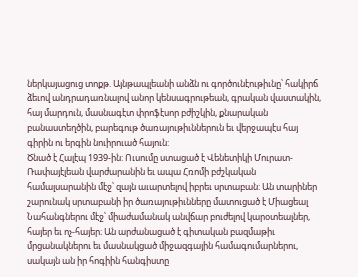ներկայացուց տոքթ. Այնթապլեանի անձն ու գործունէութիւնը՝ հակիրճ ձեւով անդրադառնալով անոր կենսագրութեան, գրական վաստակին, հայ մարդուն, մասնագէտ փրոֆէսոր բժիշկին, քնարական բանաստեղծին, բարեգութ ծառայութիւններուն եւ վերջապէս հայ գիրին ու երգին նուիրուած հայուն:
Ծնած է Հալէպ 1939-ին: Ուսումը ստացած է Վենետիկի Մուրատ-Ռափայէլեան վարժարանին եւ ապա Հռոմի բժշկական համալսարանին մէջ՝ զայն աւարտելով իբրեւ սրտաբան: Ան տարիներ շարունակ սրտաբանի իր ծառայութիւնները մատուցած է Միացեալ Նահանգներու մէջ՝ միաժամանակ անվճար բուժելով կարօտեալներ, հայեր եւ ոչ-հայեր։ Ան արժանացած է գիտական բազմաթիւ մրցանակներու եւ մասնակցած միջազգային համագումարներու, սակայն ան իր հոգիին հանգիստը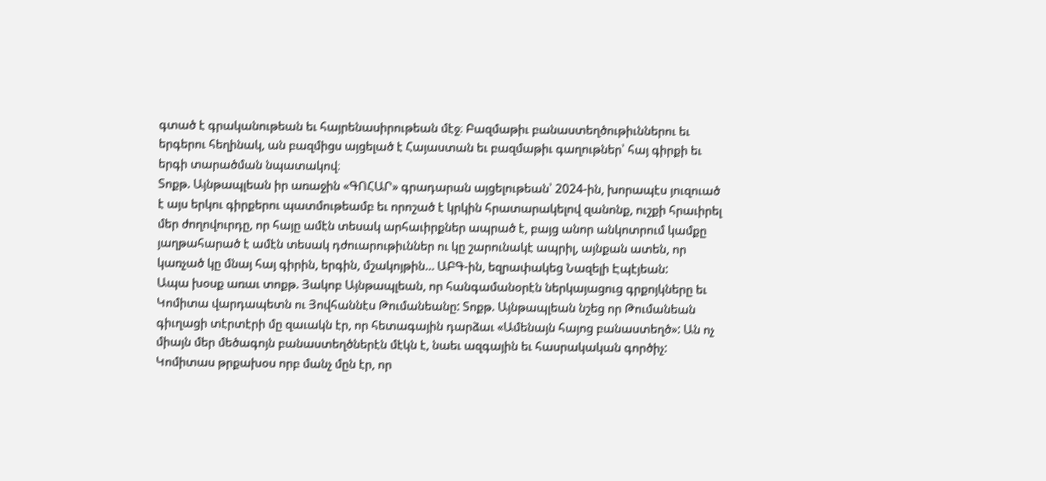գտած է գրականութեան եւ հայրենասիրութեան մէջ։ Բազմաթիւ բանաստեղծութիւններու եւ երգերու հեղինակ, ան բազմիցս այցելած է Հայաստան եւ բազմաթիւ գաղութներ՝ հայ գիրքի եւ երգի տարածման նպատակով։
Տոքթ. Այնթապլեան իր առաջին «ԳՈՀԱՐ» գրադարան այցելութեան՝ 2024-ին, խորապէս յուզուած է այս երկու գիրքերու պատմութեամբ եւ որոշած է կրկին հրատարակելով զանոնք, ուշքի հրաւիրել մեր ժողովուրդը, որ հայը ամէն տեսակ արհաւիրքներ ապրած է, բայց անոր անկոտրում կամքը յաղթահարած է ամէն տեսակ դժուարութիւններ ու կը շարունակէ ապրիլ, այնքան ատեն, որ կառչած կը մնայ հայ գիրին, երգին, մշակոյթին… ԱԲԳ-ին, եզրափակեց Նազելի Էպէյեան:
Ապա խօսք առաւ տոքթ. Յակոբ Այնթապլեան, որ հանգամանօրէն ներկայացուց գրքոյկները եւ Կոմիտա վարդապետն ու Յովհաննէս Թումանեանը: Տոքթ. Այնթապլեան նշեց որ Թումանեան գիւղացի տէրտէրի մը զաւակն էր, որ հետագային դարձաւ «Ամենայն հայոց բանաստեղծ»: Ան ոչ միայն մեր մեծագոյն բանաստեղծներէն մէկն է, նաեւ ազգային եւ հասրակական գործիչ: Կոմիտաս թրքախօս որբ մանչ մըն էր, որ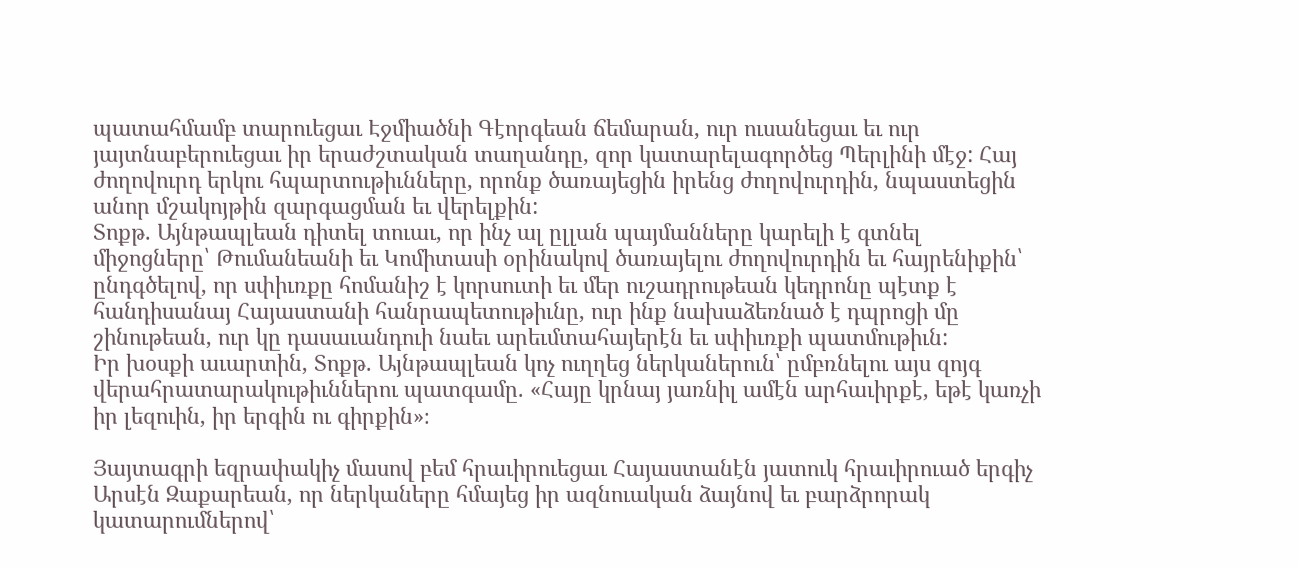պատահմամբ տարուեցաւ Էջմիածնի Գէորգեան ճեմարան, ուր ուսանեցաւ եւ ուր յայտնաբերուեցաւ իր երաժշտական տաղանդը, զոր կատարելագործեց Պերլինի մէջ: Հայ ժողովուրդ երկու հպարտութիւնները, որոնք ծառայեցին իրենց ժողովուրդին, նպաստեցին անոր մշակոյթին զարգացման եւ վերելքին:
Տոքթ. Այնթապլեան դիտել տուաւ, որ ինչ ալ ըլլան պայմանները կարելի է գտնել միջոցները՝ Թումանեանի եւ Կոմիտասի օրինակով ծառայելու ժողովուրդին եւ հայրենիքին՝ ընդգծելով, որ սփիւռքը հոմանիշ է կորսուտի եւ մեր ուշադրութեան կեդրոնը պէտք է հանդիսանայ Հայաստանի հանրապետութիւնը, ուր ինք նախաձեռնած է դպրոցի մը շինութեան, ուր կը դասաւանդուի նաեւ արեւմտահայերէն եւ սփիւռքի պատմութիւն:
Իր խօսքի աւարտին, Տոքթ. Այնթապլեան կոչ ուղղեց ներկաներուն՝ ըմբռնելու այս զոյգ վերահրատարակութիւններու պատգամը. «Հայը կրնայ յառնիլ ամէն արհաւիրքէ, եթէ կառչի իր լեզուին, իր երգին ու գիրքին»։

Յայտագրի եզրափակիչ մասով բեմ հրաւիրուեցաւ Հայաստանէն յատուկ հրաւիրուած երգիչ Արսէն Զաքարեան, որ ներկաները հմայեց իր ազնուական ձայնով եւ բարձրորակ կատարումներով՝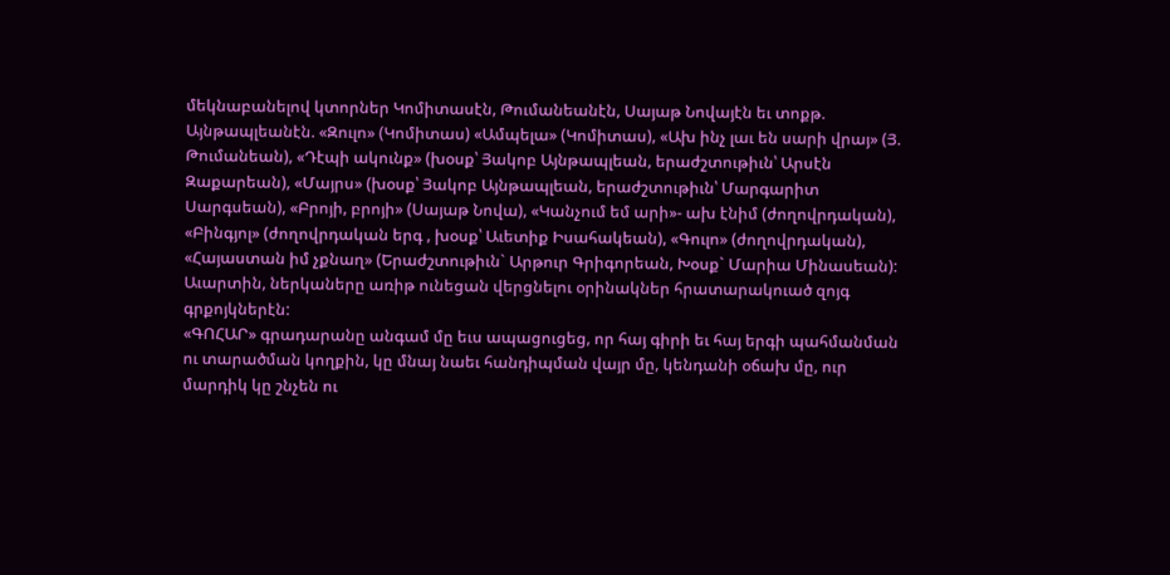մեկնաբանելով կտորներ Կոմիտասէն, Թումանեանէն, Սայաթ Նովայէն եւ տոքթ. Այնթապլեանէն. «Զուլո» (Կոմիտաս) «Ամպելա» (Կոմիտաս), «Ախ ինչ լաւ են սարի վրայ» (Յ. Թումանեան), «Դէպի ակունք» (խօսք՝ Յակոբ Այնթապլեան, երաժշտութիւն՝ Արսէն Զաքարեան), «Մայրս» (խօսք՝ Յակոբ Այնթապլեան, երաժշտութիւն՝ Մարգարիտ Սարգսեան), «Բրոյի, բրոյի» (Սայաթ Նովա), «Կանչում եմ արի»- ախ էնիմ (ժողովրդական), «Բինգյոլ» (ժողովրդական երգ , խօսք՝ Աւետիք Իսահակեան), «Գուլո» (ժողովրդական), «Հայաստան իմ չքնաղ» (Երաժշտութիւն` Արթուր Գրիգորեան, Խօսք` Մարիա Մինասեան):
Աւարտին, ներկաները առիթ ունեցան վերցնելու օրինակներ հրատարակուած զոյգ գրքոյկներէն:
«ԳՈՀԱՐ» գրադարանը անգամ մը եւս ապացուցեց, որ հայ գիրի եւ հայ երգի պահմանման ու տարածման կողքին, կը մնայ նաեւ հանդիպման վայր մը, կենդանի օճախ մը, ուր մարդիկ կը շնչեն ու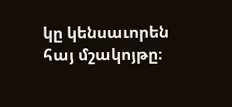կը կենսաւորեն հայ մշակոյթը։